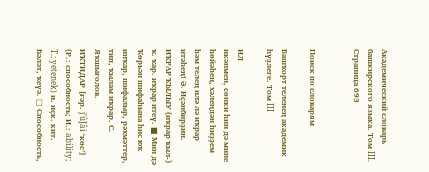Академический словарь башкирского языка. Том III. Страница 693


Поиск по словарям

Башҡорт теленең академик һүҙлеге. Том III

ИЛ
икәнмен, сөнки һин дә мине һөйәһең, хәлеңдән һиҙҙем һәм телең илә лә иҡрар итәһең! Ә. Иҫәнбирҙин.
ИҠРАР ҠЫЛЫУ (иҡрар ҡыл-) ҡ. ҡар. иҡрар итеү. ■ Мин дә Ҡөрьән шифаһына һис юҡ инҡар, шифалыр, рәхмәттер, тип, ҡылам иҡрар. С. Яҡшығолов.
ИҠТИДАР [ғәр. j’ûJâi ‘көс’] (Р.: способность; И.: ability; T.: yetenek) и. иҫк. кит.
Һәләт, ҡеүә. □ Способность,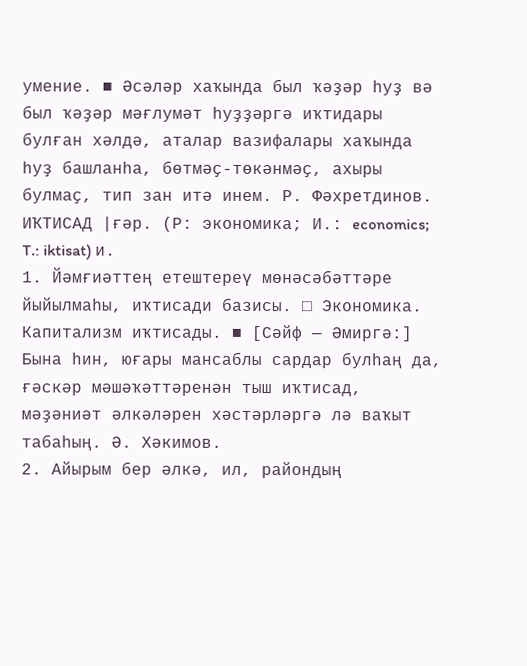умение. ■ Әсәләр хаҡында был ҡәҙәр һуҙ вә был ҡәҙәр мәғлумәт һуҙҙәргә иҡтидары булған хәлдә, аталар вазифалары хаҡында һуҙ башланһа, бөтмәҫ-төкәнмәҫ, ахыры булмаҫ, тип зан итә инем. Р. Фәхретдинов.
ИҠТИСАД |ғәр. (Р: экономика; И.: economics; T.: iktisat) и.
1. Йәмғиәттең етештереү мөнәсәбәттәре йыйылмаһы, иҡтисади базисы. □ Экономика. Капитализм иҡтисады. ■ [Сәйф — Әмиргә:] Бына һин, юғары мансаблы сардар булһаң да, ғәскәр мәшәҡәттәренән тыш иҡтисад, мәҙәниәт әлкәләрен хәстәрләргә лә ваҡыт табаһың. Ә. Хәкимов.
2. Айырым бер әлкә, ил, райондың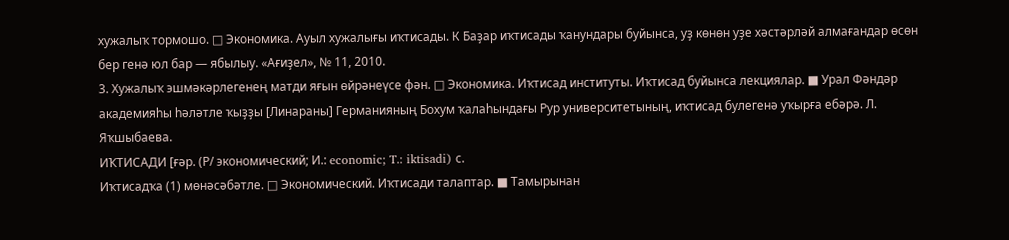хужалыҡ тормошо. □ Экономика. Ауыл хужалығы иҡтисады. К Баҙар иҡтисады ҡанундары буйынса, уҙ көнөн уҙе хәстәрләй алмағандар өсөн бер генә юл бар — ябылыу. «Ағиҙел», № 11, 2010.
3. Хужалыҡ эшмәкәрлегенең матди яғын өйрәнеүсе фән. □ Экономика. Иҡтисад институты. Иҡтисад буйынса лекциялар. ■ Урал Фәндәр академияһы һәләтле ҡыҙҙы [Линараны] Германияның Бохум ҡалаһындағы Рур университетының, иҡтисад булегенә уҡырға ебәрә. Л. Яҡшыбаева.
ИҠТИСАДИ [ғәр. (Р/ экономический; И.: economic; T.: iktisadi) с.
Иҡтисадҡа (1) мөнәсәбәтле. □ Экономический. Иҡтисади талаптар. ■ Тамырынан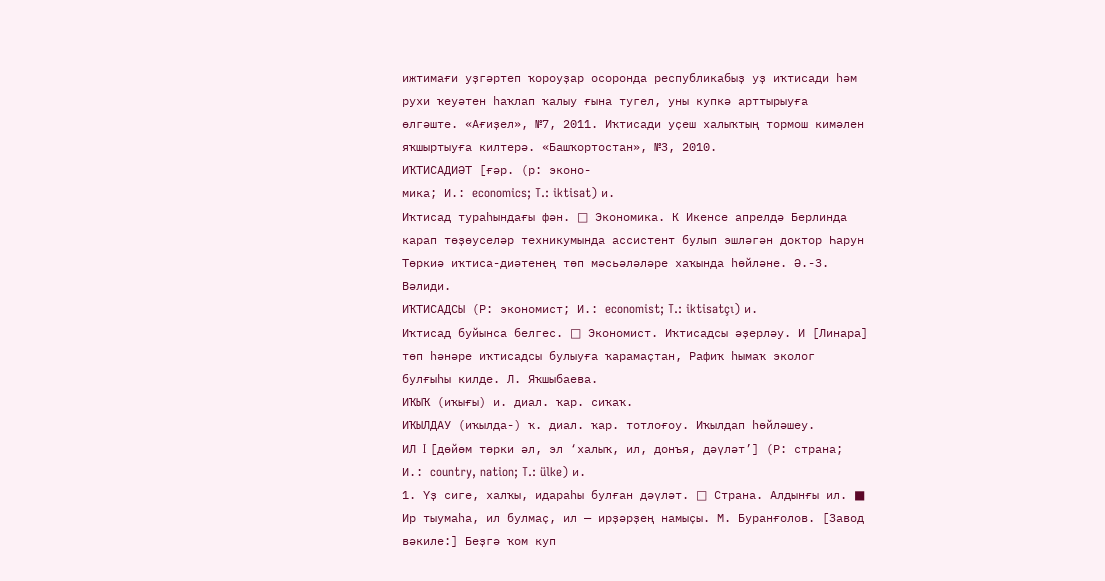ижтимағи уҙгәртеп ҡороуҙар осоронда республикабыҙ уҙ иҡтисади һәм рухи ҡеуәтен һаҡлап ҡалыу ғына тугел, уны купкә арттырыуға өлгәште. «Ағиҙел», №7, 2011. Иҡтисади уҫеш халыҡтың тормош кимәлен
яҡшыртыуға килтерә. «Башҡортостан», №3, 2010.
ИҠТИСАДИӘТ [ғәр. (р: эконо-
мика; И.: economics; T.: iktisat) и.
Иҡтисад тураһындағы фән. □ Экономика. К Икенсе апрелдә Берлинда карап төҙөуселәр техникумында ассистент булып эшләгән доктор Һарун Төркиә иҡтиса-диәтенең төп мәсьәләләре хаҡында һөйләне. Ә.-З. Вәлиди.
ИҠТИСАДСЫ (Р: экономист; И.: economist; T.: iktisatçı) и.
Иҡтисад буйынса белгес. □ Экономист. Иҡтисадсы әҙерләу. И [Линара] төп һәнәре иҡтисадсы булыуға ҡарамаҫтан, Рафиҡ һымаҡ эколог булғыһы килде. Л. Яҡшыбаева.
ИҠЫҠ (иҡығы) и. диал. ҡар. сиҡаҡ.
ИҠЫЛДАУ (иҡылда-) ҡ. диал. ҡар. тотлоғоу. Иҡылдап һөйләшеу.
ИЛ I [дөйөм төрки әл, эл ‘халыҡ, ил, донъя, дәүләт’] (Р: страна; И.: country, nation; T.: ülke) и.
1. Үҙ сиге, халҡы, идараһы булған дәүләт. □ Страна. Алдынғы ил. ■ Ир тыумаһа, ил булмаҫ, ил — ирҙәрҙең намыҫы. М. Буранғолов. [Завод вәкиле:] Беҙгә ҡом куп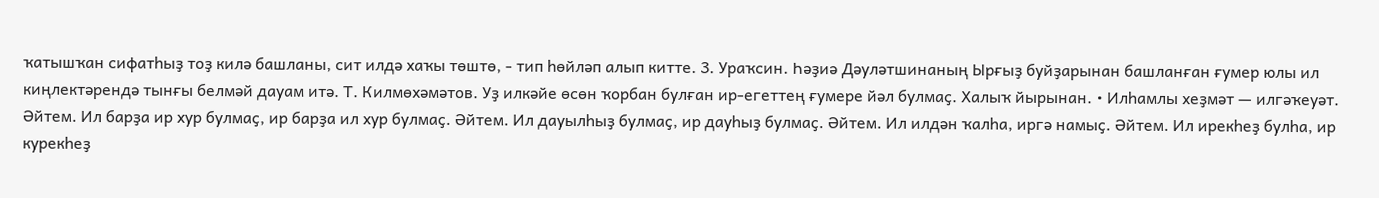ҡатышҡан сифатһыҙ тоҙ килә башланы, сит илдә хаҡы төштө, - тип һөйләп алып китте. 3. Ураҡсин. Һәҙиә Дәуләтшинаның Ырғыҙ буйҙарынан башланған ғумер юлы ил киңлектәрендә тынғы белмәй дауам итә. Т. Килмөхәмәтов. Уҙ илкәйе өсөн ҡорбан булған ир-егеттең ғумере йәл булмаҫ. Халыҡ йырынан. • Илһамлы хеҙмәт — илгәҡеуәт. Әйтем. Ил барҙа ир хур булмаҫ, ир барҙа ил хур булмаҫ. Әйтем. Ил дауылһыҙ булмаҫ, ир дауһыҙ булмаҫ. Әйтем. Ил илдән ҡалһа, иргә намыҫ. Әйтем. Ил ирекһеҙ булһа, ир курекһеҙ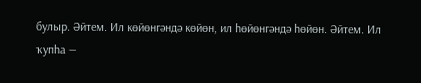булыр. Әйтем. Ил көйөнгәндә көйөн, ил һөйөнгәндә һөйөн. Әйтем. Ил ҡупһа —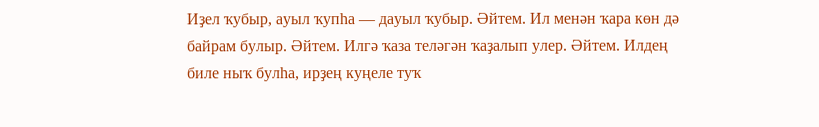Иҙел ҡубыр, ауыл ҡупһа — дауыл ҡубыр. Әйтем. Ил менән ҡара көн дә байрам булыр. Әйтем. Илгә ҡаза теләгән ҡаҙалып улер. Әйтем. Илдең биле ныҡ булһа, ирҙең куңеле туҡ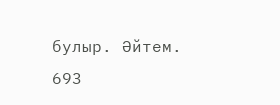булыр. Әйтем.
693